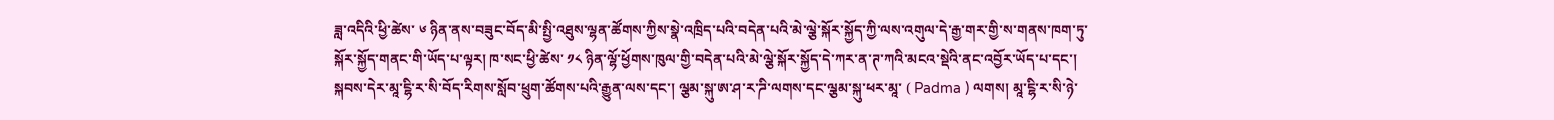ཟླ་འདིའི་ཕྱི་ཚེས་ ༦ ཉིན་ནས་བཟུང་བོད་མི་སྤྱི་འཐུས་ལྷན་ཚོགས་ཀྱིས་སྣེ་འཁྲིད་པའི་བདེན་པའི་མེ་ལྕེ་སྐོར་སྐྱོད་ཀྱི་ལས་འགུལ་དེ་རྒྱ་གར་གྱི་ས་གནས་ཁག་ཏུ་སྐོར་སྐྱོད་གནང་གི་ཡོད་པ་ལྟར། ཁ་སང་ཕྱི་ཚེས་ ༡༨ ཉིན་ལྷོ་ཕྱོགས་ཁུལ་གྱི་བདེན་པའི་མེ་ལྕེ་སྐོར་སྐྱོད་དེ་ཀར་ན་ཊ་ཀའི་མངའ་སྡེའི་ནང་འབྱོར་ཡོད་པ་དང་། སྐབས་དེར་མཱ་ངྷི་ར་སི་བོད་རིགས་སློབ་ཕྲུག་ཚོགས་པའི་རྒྱུན་ལས་དང་། ལྕམ་སྐུ་ཨ་ཤ་ར་ཌི་ལགས་དང་ལྕམ་སྐུ་ཕར་མཱ་ ( Padma ) ལགས། མཱ་ངྷི་ར་སི་ཉེ་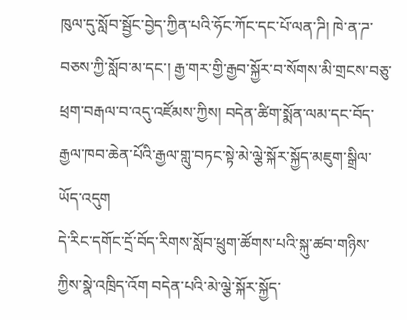ཁུལ་དུ་སློབ་སྦྱོང་བྱེད་ཀྱིན་པའི་ཧོང་ཀོང་དང་པོ་ལན་ཌི། ཁེ་ན་ཌ་བཅས་ཀྱི་སློབ་མ་དང་། རྒྱ་གར་གྱི་རྒྱབ་སྐྱོར་བ་སོགས་མི་གྲངས་བཅུ་ཕྲག་བརྒལ་བ་འདུ་འཛོམས་ཀྱིས། བདེན་ཚིག་སྨོན་ལམ་དང་བོད་རྒྱལ་ཁབ་ཆེན་པོའི་རྒྱལ་གླུ་བཏང་སྟེ་མེ་ལྕེ་སྐོར་སྐྱོད་མཇུག་སྒྲིལ་ཡོད་འདུག
དེ་རིང་དགོང་དྲོ་བོད་རིགས་སློབ་ཕྲུག་ཚོགས་པའི་སྐུ་ཚབ་གཉིས་ཀྱིས་སྣེ་འཁྲིད་འོག བདེན་པའི་མེ་ལྕེ་སྐོར་སྐྱོད་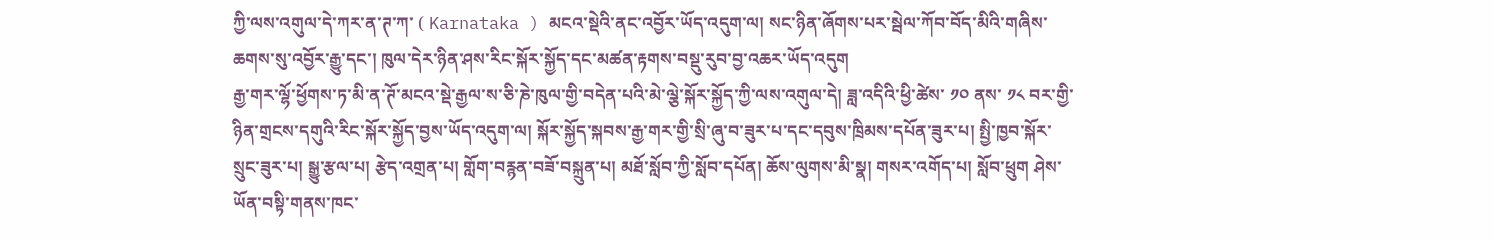ཀྱི་ལས་འགུལ་དེ་ཀར་ན་ཊ་ཀ་ ( Karnataka ) མངའ་སྡེའི་ནང་འབྱོར་ཡོད་འདུག་ལ། སང་ཉིན་ཞོགས་པར་སྦེལ་ཀོབ་བོད་མིའི་གཞིས་ཆགས་སུ་འབྱོར་རྒྱུ་དང་། ཁུལ་དེར་ཉིན་ཤས་རིང་སྐོར་སྐྱོད་དང་མཚན་རྟགས་བསྡུ་རུབ་བྱ་འཆར་ཡོད་འདུག
རྒྱ་གར་ལྷོ་ཕྱོགས་ཏ་མི་ན་ཊོ་མངའ་སྡེ་རྒྱལ་ས་ཅི་ཎེ་ཁུལ་གྱི་བདེན་པའི་མེ་ལྕེ་སྐོར་སྐྱོད་ཀྱི་ལས་འགུལ་དེ། ཟླ་འདིའི་ཕྱི་ཚེས་ ༡༠ ནས་ ༡༨ བར་གྱི་ཉིན་གྲངས་དགུའི་རིང་སྐོར་སྐྱོད་བྱས་ཡོད་འདུག་ལ། སྐོར་སྐྱོད་སྐབས་རྒྱ་གར་གྱི་སྲི་ཞུ་བ་ཟུར་པ་དང་དབུས་ཁྲིམས་དཔོན་ཟུར་པ། སྤྱི་ཁྱབ་སྐོར་སྲུང་ཟུར་པ། སྒྱུ་རྩལ་པ། རྩེད་འགྲན་པ། གློག་བརྙན་བཟོ་བསྐྲུན་པ། མཐོ་སློབ་ཀྱི་སློབ་དཔོན། ཆོས་ལུགས་མི་སྣ། གསར་འགོད་པ། སློབ་ཕྲུག ཤེས་ཡོན་བསྟི་གནས་ཁང་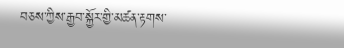བཅས་ཀྱིས་རྒྱབ་སྐྱོར་གྱི་མཚན་རྟགས་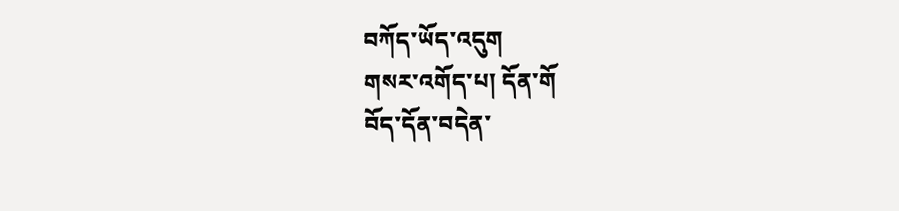བཀོད་ཡོད་འདུག
གསར་འགོད་པ། དོན་གོ
བོད་དོན་བདེན་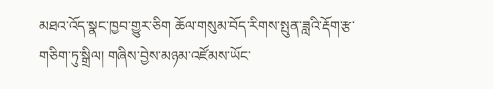མཐའ་འོད་སྣང་ཁྱབ་གྱུར་ཅིག ཆོལ་གསུམ་བོད་རིགས་སྤུན་ཟླའི་རྡོག་རྩ་གཅིག་ཏུ་སྒྲིལ། གཞིས་བྱེས་མཉམ་འཛོམས་ཡོང་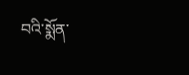བའི་སྨོན་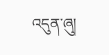འདུན་ཞུ།